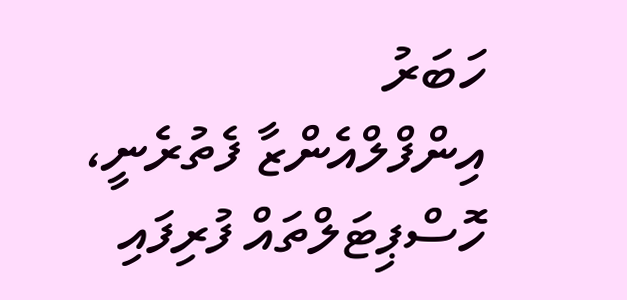ހަބަރު
އިންފްލްއެންޒާ ފެތުރެނީ، ހޮސްޕިޓަލްތައް ފުރިފައި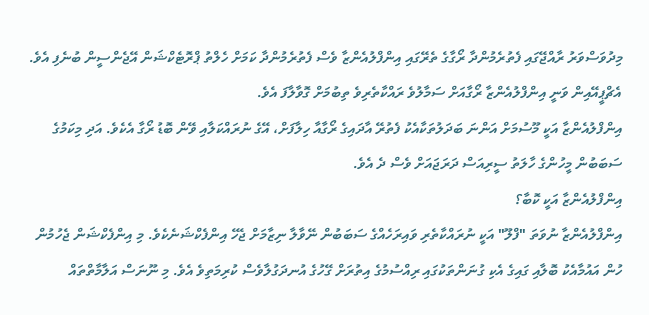މިދުވަސްވަރު ރާއްޖޭގައި ފެތުރެމުންދާ ރޯގާގެ ތެރޭގައި އިންފްލުއެންޒާ ވެސް ފެތުރެމުންދާ ކަމަށް ހެލްތު ޕްރޮޓެކްޝަން އޭޖެންސީން ބުނެފި އެވެ. އެޗްޕީއޭއިން ވަނީ އިންފްލުއެންޒާ ރޯގާއަށް ސަމާލުވެ ރައްކާތެރިވެ ތިބުމަށް ގޮވާލާފަ އެވެ.
އިންފްލުއެންޒާ އަކީ މޫސުމަށް އަންނަ ބަދަލުތަކާއެކު ފެތުރޭ އާދައިގެ ރޯގާއާ ހިލާފަށް، އޭގެ ނުރައްކަލާއި ވޭން ބޮޑު ރޯގާ އެކެވެ. އަދި މިކަމުގެ ސަބަބުން މީހުންގެ ހާލަތު ސީރިއަސް ދަރަޖައަށް ވެސް ދެ އެވެ.
އިންފްލުއެންޒާ އަކީ ކޮބާ؟
އިންފްލުއެންޒާ ނުވަތަ "ފްލޫ" އަކީ ނުރައްކާތެރި ވައިރަހެއްގެ ސަބަބުން ނޭވާލާ ނިޒާމަށް ޖެހޭ އިންފެކްޝަނެކެވެ. މި އިންފެކްޝަން ޖެހުމުން ހުން އައުމާއެކު ބޮލާއި ގައިގެ އެކި ގުނަންތަކުގައި ރިއްސުމުގެ އިތުރަށް ގޭހުގެ އުނދަގުލާވެސް ކުރިމަތިވެ އެވެ. މި ނޫނަސް އަލާމާތްތައް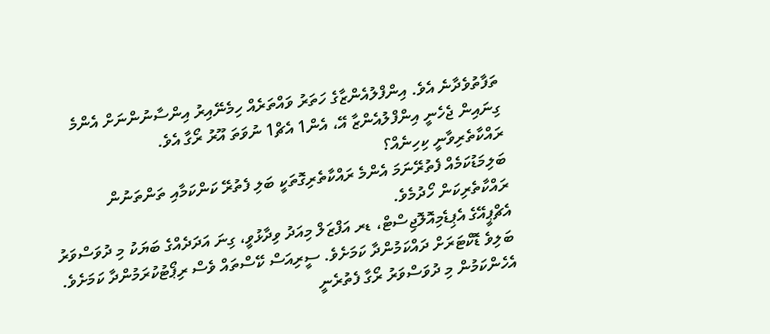ތަފާތުވެދާނެ އެވެ. އިންފްލުއެންޒާގެ ހަތަރު ވައްތަރެއް ހިމެނޭއިރު އިންސާނުންނަށް އެންމެ ގިނައިން ޖެހެނީ އިންފްލުއެންޒާ އޭ، އެން1 އެޗް1 ނުވަތަ އޫރު ރޯގާ އެވެ.
ރައްކާތެރިވާނީ ކިހިނެއް؟
ބަލިމަޑުކަމެއް ފެތުރޭނަމަ އެންމެ ރައްކާތެރިގޮތަކީ ބަލި ފެތުރޭ ކަންކަމާއި ތަންތަނުން ރައްކާތެރިކަން ހޯދުމެވެ.
އެޗްޕީއޭގެ އެޕިޑެމިއޮލޮޖިސްޓް، ޑރ އަފްޒަލް މިއަދު ވިދާޅުވީ، ގިނަ އަދަދެއްގެ ބަޔަކު މި ދުވަސްވަރު ބަލިވެ ޑޮކްޓަރަށް ދައްކަމުންދާ ކަމަށެވެ. ސީރިއަސް ކޭސްތައް ވެސް ރިޕޯޓުކުރަމުންދާ ކަމަށެވެ. އެހެންކަމުން މި ދުވަސްވަރު ރޯގާ ފެތުރެނީ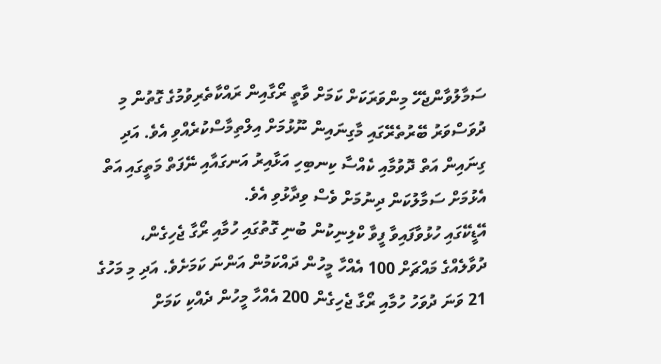ސަމާލުވާންޖެހޭ މިންވަރަކަށް ކަމަށް ވާތީ ރޯގާއިން ރައްކާތެރިވުމުގެ ގޮތުން މި ދުވަސްވަރު ބޭރުތެރޭގައި މާގިނައިން ނޫޅުމަށް އިލްތިމާސްކުރެއްވި އެވެ. އަދި ގިނައިން އަތް ދޮވުމާއި ކެއްސާ ކިނބިހި އަޅާއިރު އަނގައާއި ނޭފަތް މަތީގައި އަތް އެޅުމަށް ސަމާލުކަން ދިނުމަށް ވެސް ވިދާޅުވި އެވެ.
އޭޑީކޭގައި ހުޅުވާފައިވާ ފީވާ ކްލިނިކުން ބުނި ގޮތުގައި ހުމާއި ރޯގާ ޖެހިގެން، ދުވާލެއްގެ މައްޗަށް 100 އެއްހާ މީހުން ދައްކަމުން އަންނަ ކަމަށެވެ. އަދި މި މަހުގެ 21 ވަނަ ދުވަހު ހުމާއި ރޯގާ ޖެހިގެން 200 އެއްހާ މީހުން ދެއްކި ކަމަށް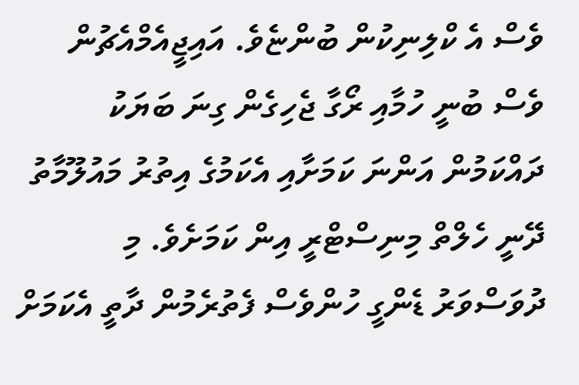ވެސް އެ ކްލިނިކުން ބުންޏެވެ. އައިޖީއެމްއެޗުން ވެސް ބުނީ ހުމާއި ރޯގާ ޖެހިގެން ގިނަ ބަޔަކު ދައްކަމުން އަންނަ ކަމަށާއި އެކަމުގެ އިތުރު މައުލޫމާތު ދޭނީ ހެލްތް މިނިސްޓްރީ އިން ކަމަށެވެ. މި ދުވަސްވަރު ޑެންގީ ހުންވެސް ފެތުރެމުން ދާތީ އެކަމަށް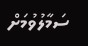ސަމާލުވުމަށް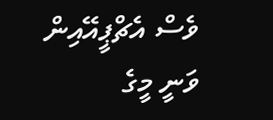ވެސް އެޗްޕީއޭއިން ވަނީ މީގެ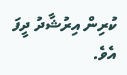ކުރިން އިރުޝާދު ދީފަ އެވެ.